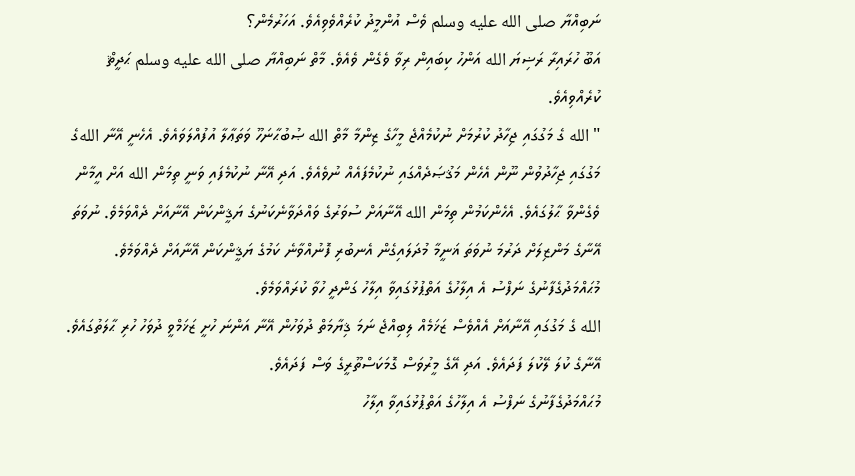ނަބިއްޔާ صلى الله عليه وسلم ވެސް އުންމީދު ކުރެއްވެވިއެވެ. އަހަރުމެން؟
އަބޫ ހުރައިރާ ރަޟިޔަ الله އަންހު ކިބައިން ރިވާ ވެގެން ވެއެވެ. މާތް ނަބިއްޔާ صلى الله عليه وسلم ޙަދީޘް ކުރެއްވިއެވެ.
" الله ގެ މަގުގައި ޖިހާދު ކުރުމަށް ނުކުމެއްޖެ މީހާގެ ޒިންމާ މާތް الله ޞުބުޙާނަހޫ ވަތަޢާލާ އުފުއްލަވައެވެ. އެހެނީ އޭނާ اللهގެ މަގުގައި ޖިހާދުވުން ނޫން އެހެން މަޤުޞަދެއްގައި ނުކުމެފައެއް ނުވެއެވެ. އަދި އޭނާ ނުކުމެފައި ވަނީ ތިމަން الله އަށް އީމާން ވެގެންވާ ޙާލުގައެވެ. އެހެންކަމުން ތިމަން الله އޭނާއަށް ސުވަރުގެ ވައްދަވާނެކަނުގެ ޔަޤީންކަން އޭނާއަށް ދެއްވަމެވެ. ނުވަތަ އޭނާގެ މަންޒިލަށް ދަރުމަ ނުވަތަ ޣަނީމާ މުދަލައިގެން އެނބުރި ފޮނުއްވާނެ ކަމުގެ ޔަޤީންކަން އޭނާއަށް ދެއްވަމެވެ.
މުޙައްމަދުގެފާނުގެ ނަފްސު އެ އިލާހުގެ އަތްޕުޅުގައިވާ އިލާހު ގަންދީ ހުވާ ކުރައްވަމެވެ.
الله ގެ މަގުގައި އޭނާއަށް އެއްވެސް ޒަޚަމެއް ލިބިއްޖެ ނަމަ ޤިޔާމަތް ދުވަހުން އޭނާ އަންނަ ހުށީ ޒަޚަމްވީ ދުވަހު ހުރި ޙާލަތުގައެވެ. އޭނާގެ ކުލަ ލޭކުލަ ފަދައެވެ. އަދި އޭގެ މީރުވަސް ގޮމަކަސްތޫރީގެ ވަސް ފަދައެވެ.
މުޙައްމަދުގެފާނުގެ ނަފްސު އެ އިލާހުގެ އަތްޕުޅުގައިވާ އިލާހު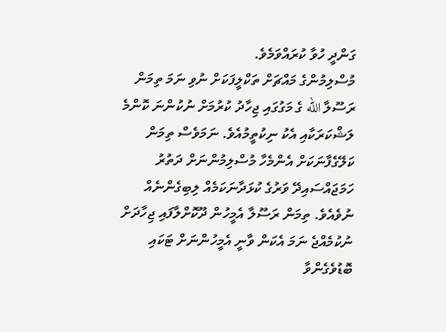ގަންދީ ހުވާ ކުރައްވަމެވެ.
މުސްލިމުންގެ މައްޗަށް ތަކްލީފަކަށް ނުވި ނަމަ ތިމަން ރަސޫލާ الله ގެ މަގުގައި ޖިހާދު ކުރުމަށް ނުކުންނަ ކޮންމެ ލަޝްކަރަކާއި އެކު ނިކުތީމުއެވެ. ނަމަވެސް ތިމަން ކަލޭގެފާނަކަށް އެންމެހާ މުސްލިމުންނަށް ދަތުރު ހަމަޖައްސައިދޭ ވަރުގެ ކުޅަދާނަކަމެއް ލިބިގެންނެއް ނުވެއެވެ. ތިމަން ރަސޫލާ އެމީހުން ދޫކޮށްލާފައި ޖިހާދަށް ނުކުމެއްޖެ ނަމަ އެކަން ވާނީ އެމީހުންނަށް ޓަކައި ބޮޑުވެގެންވާ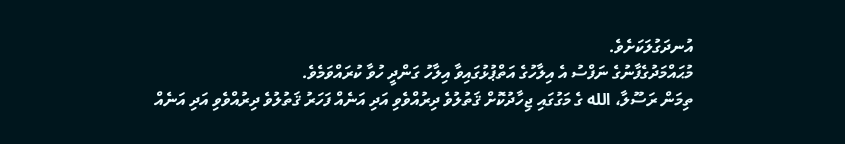އުނދަގުލަކަށެވެ.
މުޙައްމަދުގެފާނުގެ ނަފްސު އެ އިލާހުގެ އަތްޕުޅުގައިވާ އިލާހު ގަންދީ ހުވާ ކުރައްވަމެވެ.
ތިމަން ރަސޫލާ، الله ގެ މަގުގައި ޖިހާދުކޮށް ޤަތުލުވެ ދިރުއްވެވި އަދި އަނެއް ފަހަރު ޤަތުލުވެ ދިރުއްވެވި އަދި އަނެއް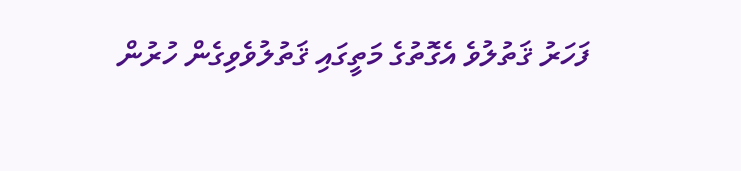ފަހަރު ޤަތުލުވެ އެގޮތުގެ މަތީގައި ޤަތުލުވެވިގެން ހުރުން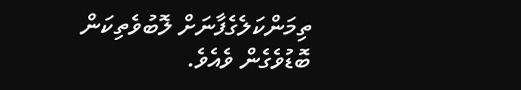ތިމަންކަލެގެފާނަށް ލޮބުވެތިކަން ބޮޑުވެގެން ވެއެވެ.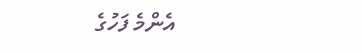އެންމެ ފަހުގެ